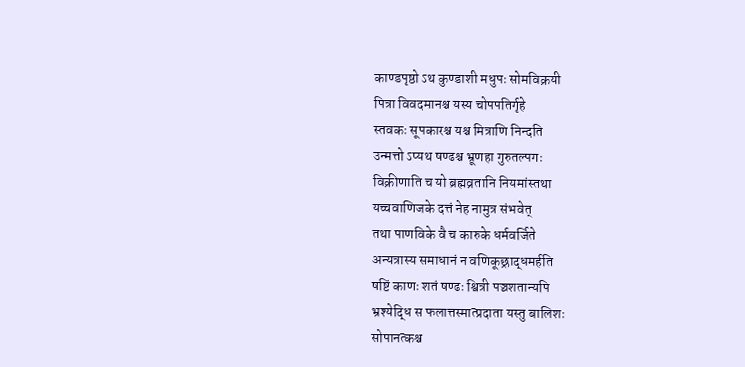काण्डपृष्ठो ऽथ कुण्डाशी मधुपः सोमविक्रयी
पित्रा विवदमानश्च यस्य चोपपतिर्गृहे
स्तवकः सूपकारश्च यश्च मित्राणि निन्दति
उन्मत्तो ऽप्यथ षण्ढश्च भ्रूणहा गुरुतल्पगः
विक्रीणाति च यो ब्रह्मव्रतानि नियमांस्तथा
यच्चवाणिजके दत्तं नेह नामुत्र संभवेत्
तथा पाणविके वै च कारुके धर्मवर्जिते
अन्यत्रास्य समाधानं न वणिकूछ्राद्धमर्हति
षष्टिं काणः शतं षण्ढः श्वित्री पञ्चशतान्यपि
भ्रश्येद्धि स फलात्तस्मात्प्रदाता यस्तु बालिशः
सोपानत्कश्च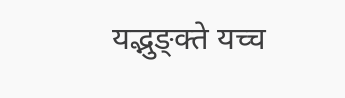यद्भुङ्क्ते यच्च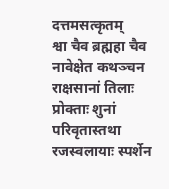दत्तमसत्कृतम्
श्वा चैव ब्रह्महा चैव नावेक्षेत कथञ्चन
राक्षसानां तिलाः प्रोक्ताः शुनां परिवृतास्तथा
रजस्वलायाः स्पर्शेन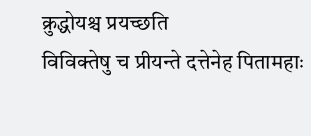क्रुद्धोयश्च प्रयच्छति
विविक्तेषु च प्रीयन्ते दत्तेनेह पितामहाः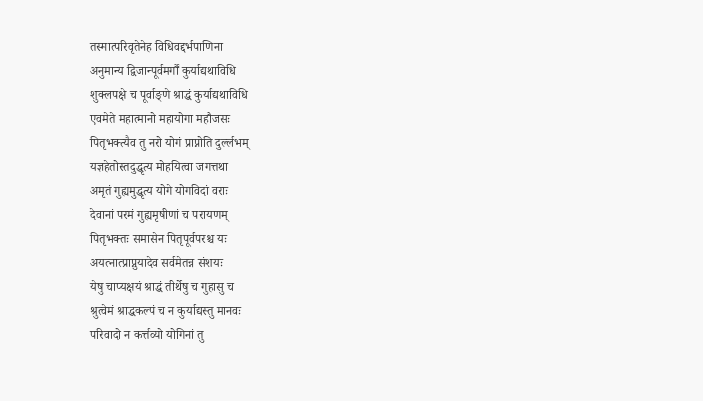तस्मात्परिवृतेनेह विधिवद्दर्भपाणिना
अनुमान्य द्विजान्पूर्वमर्गौं कुर्याद्यथाविधि
शुक्लपक्षे च पूर्वाङ्णे श्राद्धं कुर्याद्यथाविधि
एवमेते महात्मानो महायोगा महौजसः
पितृभक्त्यैव तु नरो योगं प्राप्नोति दुर्ल्लभम्
यज्ञहेतोस्तदुद्धृत्य मोहयित्वा जगत्तथा
अमृतं गुह्यमुद्धृत्य योगे योगविदां वराः
देवानां परमं गुह्यमृषीणां च परायणम्
पितृभक्तः समासेन पितृपूर्वपरश्च यः
अयत्नात्प्राप्नुयादेव सर्वमेतन्न संशयः
येषु चाप्यक्षयं श्राद्धं तीर्थेषु च गुहासु च
श्रुत्वेमं श्राद्धकल्पं च न कुर्याद्यस्तु मानवः
परिवादो न कर्त्तव्यो योगिनां तु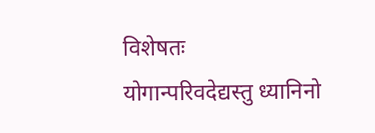विशेषतः
योगान्परिवदेद्यस्तु ध्यानिनो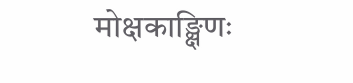मोक्षकाङ्क्षिणः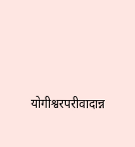योगीश्वरपरीवादान्न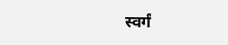स्वर्गं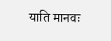याति मानवः